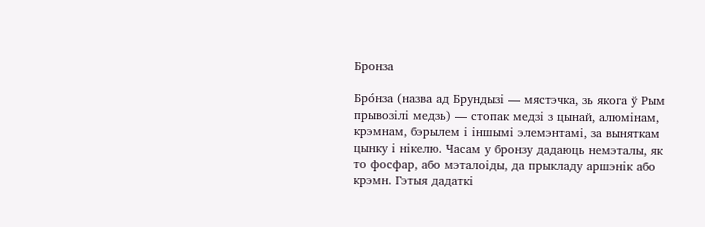Бронза

Бро́нза (назва ад Брундызі — мястэчка, зь якога ў Рым прывозілі медзь) — стопак медзі з цынай, алюмінам, крэмнам, бэрылем і іншымі элемэнтамі, за выняткам цынку і нікелю. Часам у бронзу дадаюць немэталы, як то фосфар, або мэталоіды, да прыкладу аршэнік або крэмн. Гэтыя дадаткі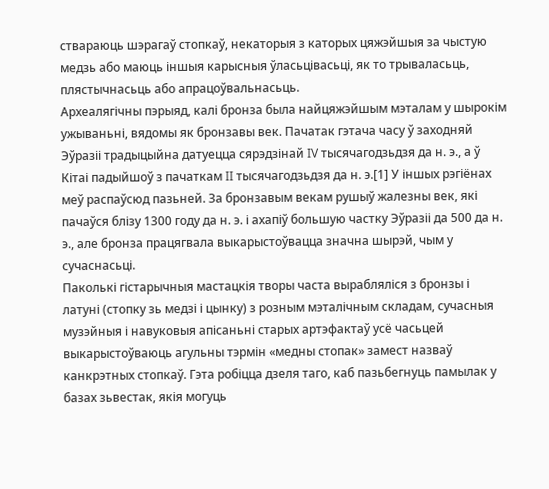ствараюць шэрагаў стопкаў, некаторыя з каторых цяжэйшыя за чыстую медзь або маюць іншыя карысныя ўласьцівасьці, як то трываласьць, плястычнасьць або апрацоўвальнасьць.
Археалягічны пэрыяд, калі бронза была найцяжэйшым мэталам у шырокім ужываньні, вядомы як бронзавы век. Пачатак гэтача часу ў заходняй Эўразіі традыцыйна датуецца сярэдзінай IV тысячагодзьдзя да н. э., а ў Кітаі падыйшоў з пачаткам II тысячагодзьдзя да н. э.[1] У іншых рэгіёнах меў распаўсюд пазьней. За бронзавым векам рушыў жалезны век, які пачаўся блізу 1300 году да н. э. і ахапіў большую частку Эўразіі да 500 да н. э., але бронза працягвала выкарыстоўвацца значна шырэй, чым у сучаснасьці.
Паколькі гістарычныя мастацкія творы часта вырабляліся з бронзы і латуні (стопку зь медзі і цынку) з розным мэталічным складам, сучасныя музэйныя і навуковыя апісаньні старых артэфактаў усё часьцей выкарыстоўваюць агульны тэрмін «медны стопак» замест назваў канкрэтных стопкаў. Гэта робіцца дзеля таго, каб пазьбегнуць памылак у базах зьвестак, якія могуць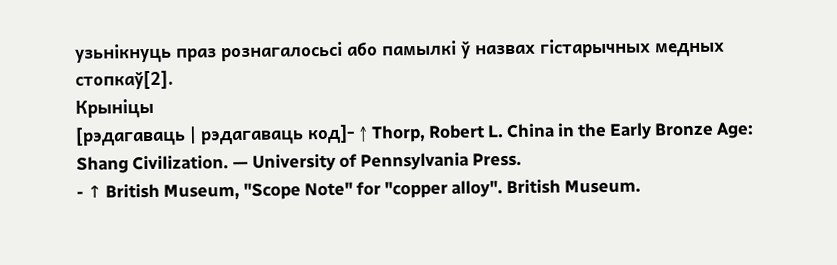узьнікнуць праз рознагалосьсі або памылкі ў назвах гістарычных медных стопкаў[2].
Крыніцы
[рэдагаваць | рэдагаваць код]- ↑ Thorp, Robert L. China in the Early Bronze Age: Shang Civilization. — University of Pennsylvania Press.
- ↑ British Museum, "Scope Note" for "copper alloy". British Museum.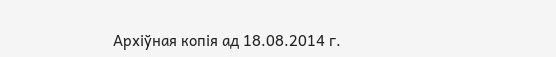Архіўная копія ад 18.08.2014 г.